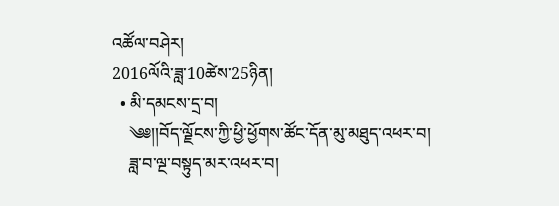འཚོལ་བཤེར།
2016ལོའི་ཟླ་10ཚེས་25ཉིན།
  • མི་དམངས་དྲ་བ།
    ༄༅།།བོད་ལྗོངས་ཀྱི་ཕྱི་ཕྱོགས་ཚོང་དོན་མུ་མཐུད་འཕར་བ།
    ཟླ་བ་ལྔ་བསྟུད་མར་འཕར་བ།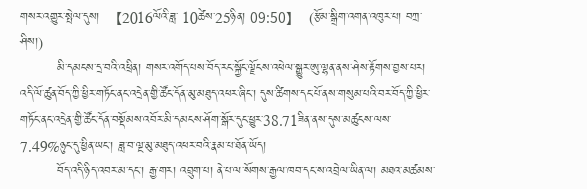གསར་འགྱུར་སྤེལ་དུས།  【2016ལོའི་ཟླ་ 10ཚེས་25ཉིན། 09:50】   (རྩོམ་སྒྲིག་འགན་འཁུར་པ། བཀྲ་ཤིས།)
         མི་དམངས་དྲ་བའི་འཕྲིན། གསར་འགོད་པས་བོད་རང་སྐྱོང་ལྗོངས་འཕེལ་སྒྱུར་ཨུ་ལྷན་ནས་ཤེས་རྟོགས་བྱས་པར། འདི་ལོ་ཚུན་བོད་ཀྱི་ཕྱིར་གཏོང་ནང་འདྲེན་གྱི་ཚོང་དོན་མུ་མཐུད་འཕར་ཞིང་། དུས་ཚིགས་དང་པོ་ནས་གསུམ་པའི་བར་བོད་ཀྱི་ཕྱིར་གཏོང་ནང་འདྲེན་གྱི་ཚོང་དོན་བསྡོམས་འབོར་མི་དམངས་ཤོག་སྒོར་དུང་ཕྱུར་38.71ཟིན་ནས་དུས་མཚུངས་ལས་7.49%ཉུང་དུ་ཕྱིན་ཡང་། ཟླ་བ་ལྔ་མུ་མཐུད་འཕར་བའི་རྣམ་པ་ཐོན་ཡོད།
         བོད་འདི་ཉིད་འབར་མ་དང་། རྒྱ་གར། འབྲུག་པ། ནེ་པ་ལ་སོགས་རྒྱལ་ཁབ་དང་ས་འབྲེལ་ཡིན་ལ། མཐའ་མཚམས་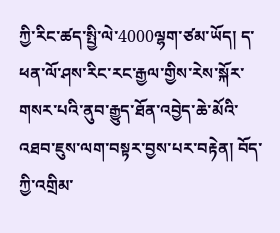ཀྱི་རིང་ཚད་སྤྱི་ལེ་4000ལྷག་ཙམ་ཡོད། ད་ཕན་ལོ་ཤས་རིང་རང་རྒྱལ་གྱིས་རེས་སྐོར་གསར་པའི་ནུབ་རྒྱུད་ཐོན་འབྱེད་ཆེ་མོའི་འཐབ་ཇུས་ལག་བསྟར་བྱས་པར་བརྟེན། བོད་ཀྱི་འགྲིམ་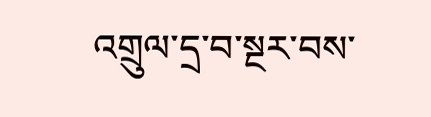འགྲུལ་དྲ་བ་སྔར་བས་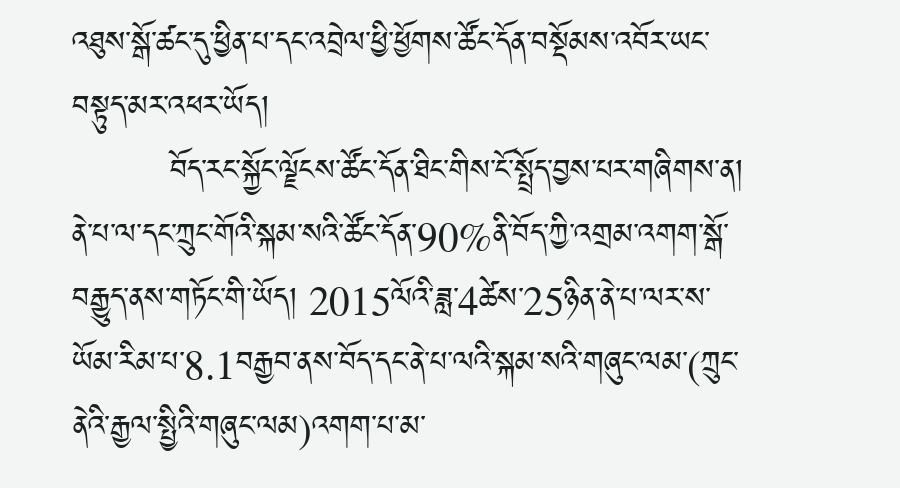འཐུས་སྒོ་ཚང་དུ་ཕྱིན་པ་དང་འབྲེལ་ཕྱི་ཕྱོགས་ཚོང་དོན་བསྡོམས་འབོར་ཡང་བསྟུད་མར་འཕར་ཡོད།
         བོད་རང་སྐྱོང་ལྗོངས་ཚོང་དོན་ཐིང་གིས་ངོ་སྤྲོད་བྱས་པར་གཞིགས་ན། ནེ་པ་ལ་དང་ཀྲུང་གོའི་སྐམ་སའི་ཚོང་དོན་90%ནི་བོད་ཀྱི་འགྲམ་འགག་སྒོ་བརྒྱུད་ནས་གཏོང་གི་ཡོད། 2015ལོའི་ཟླ་4ཚེས་25ཉིན་ནེ་པ་ལར་ས་ཡོམ་རིམ་པ་8.1བརྒྱབ་ནས་བོད་དང་ནེ་པ་ལའི་སྐམ་སའི་གཞུང་ལམ་(ཀྲུང་ནེའི་རྒྱལ་སྤྱིའི་གཞུང་ལམ)འགག་པ་མ་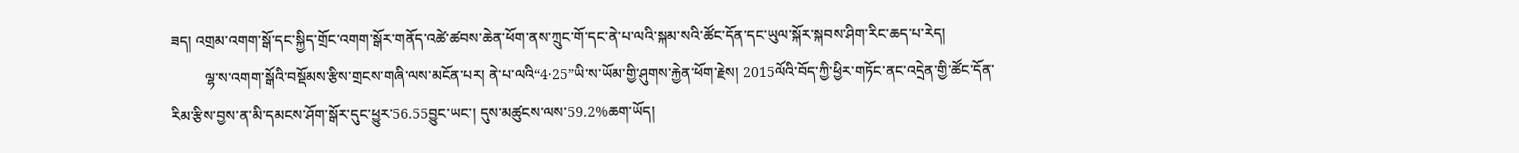ཟད། འགྲམ་འགག་སྒོ་དང་སྐྱིད་གྲོང་འགག་སྒོར་གནོད་འཚེ་ཚབས་ཆེན་ཕོག་ནས་ཀྲུང་གོ་དང་ནེ་པ་ལའི་སྐམ་སའི་ཚོང་དོན་དང་ཡུལ་སྐོར་སྐབས་ཤིག་རིང་ཆད་པ་རེད།
         ལྷ་ས་འགག་སྒོའི་བསྡོམས་རྩིས་གྲངས་གཞི་ལས་མངོན་པར། ནེ་པ་ལའི“4·25”ཡི་ས་ཡོམ་གྱི་ཤུགས་རྐྱེན་ཕོག་རྗེས། 2015ལོའི་བོད་ཀྱི་ཕྱིར་གཏོང་ནང་འདྲེན་གྱི་ཚོང་དོན་རིམ་རྩིས་བྱས་ན་མི་དམངས་ཤོག་སྒོར་དུང་ཕྱུར་56.55བྱུང་ཡང་། དུས་མཚུངས་ལས་59.2%ཆག་ཡོད།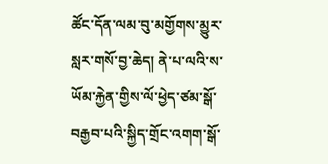ཚོང་དོན་ལམ་བུ་མགྱོགས་མྱུར་སླར་གསོ་བྱ་ཆེད། ནེ་པ་ལའི་ས་ཡོམ་རྐྱེན་གྱིས་ལོ་ཕྱེད་ཙམ་སྒོ་བརྒྱབ་པའི་སྐྱིད་གྲོང་འགག་སྒོ་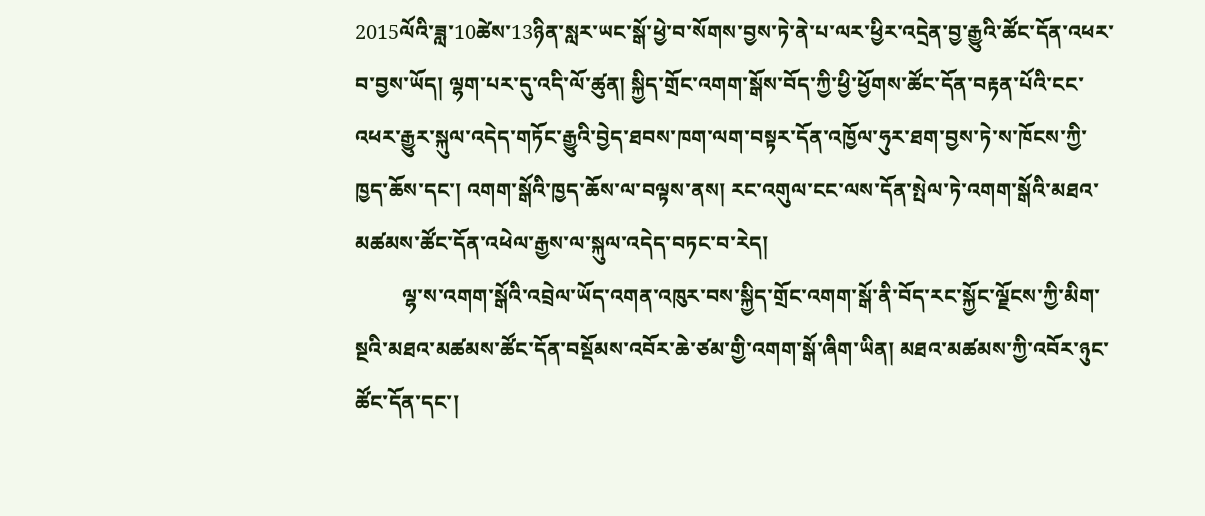2015ལོའི་ཟླ་10ཚེས་13ཉིན་སླར་ཡང་སྒོ་ཕྱེ་བ་སོགས་བྱས་ཏེ་ནེ་པ་ལར་ཕྱིར་འདྲེན་བྱ་རྒྱུའི་ཚོང་དོན་འཕར་བ་བྱས་ཡོད། ལྷག་པར་དུ་འདི་ལོ་ཚུན། སྐྱིད་གྲོང་འགག་སྒོས་བོད་ཀྱི་ཕྱི་ཕྱོགས་ཚོང་དོན་བརྟན་པོའི་ངང་འཕར་རྒྱུར་སྐུལ་འདེད་གཏོང་རྒྱུའི་བྱེད་ཐབས་ཁག་ལག་བསྟར་དོན་འཁྱོལ་ཧུར་ཐག་བྱས་ཏེ་ས་ཁོངས་ཀྱི་ཁྱད་ཆོས་དང་། འགག་སྒོའི་ཁྱད་ཆོས་ལ་བལྟས་ནས། རང་འགུལ་ངང་ལས་དོན་སྤེལ་ཏེ་འགག་སྒོའི་མཐའ་མཚམས་ཚོང་དོན་འཕེལ་རྒྱས་ལ་སྐུལ་འདེད་བཏང་བ་རེད།
         ལྷ་ས་འགག་སྒོའི་འབྲེལ་ཡོད་འགན་འཁུར་བས་སྐྱིད་གྲོང་འགག་སྒོ་ནི་བོད་རང་སྐྱོང་ལྗོངས་ཀྱི་མིག་སྔའི་མཐའ་མཚམས་ཚོང་དོན་བསྡོམས་འབོར་ཆེ་ཙམ་གྱི་འགག་སྒོ་ཞིག་ཡིན། མཐའ་མཚམས་ཀྱི་འབོར་ཉུང་ཚོང་དོན་དང་།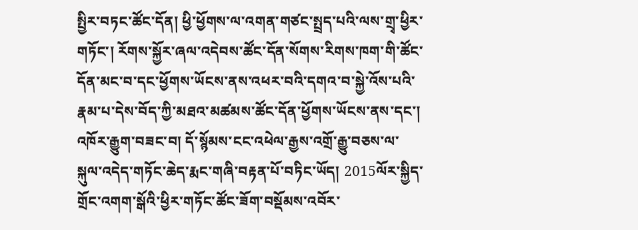སྤྱིར་བཏང་ཚོང་དོན། ཕྱི་ཕྱོགས་ལ་འགན་གཙང་སྤྲད་པའི་ལས་གྲྭ་ཕྱིར་གཏོང་། རོགས་སྐྱོར་ཞལ་འདེབས་ཚོང་དོན་སོགས་རིགས་ཁག་གི་ཚོང་དོན་མང་བ་དང་ཕྱོགས་ཡོངས་ནས་འཕར་བའི་དགའ་བ་སྐྱེ་འོས་པའི་རྣམ་པ་དེས་བོད་ཀྱི་མཐའ་མཚམས་ཚོང་དོན་ཕྱོགས་ཡོངས་ནས་དང་། འཁོར་རྒྱུག་བཟང་བ། དོ་སྙོམས་ངང་འཕེལ་རྒྱས་འགྲོ་རྒྱུ་བཅས་ལ་སྐུལ་འདེད་གཏོང་ཆེད་རྨང་གཞི་བརྟན་པོ་བཏིང་ཡོད། 2015ལོར་སྐྱིད་གྲོང་འགག་སྒོའི་ཕྱིར་གཏོང་ཚོང་ཟོག་བསྡོམས་འབོར་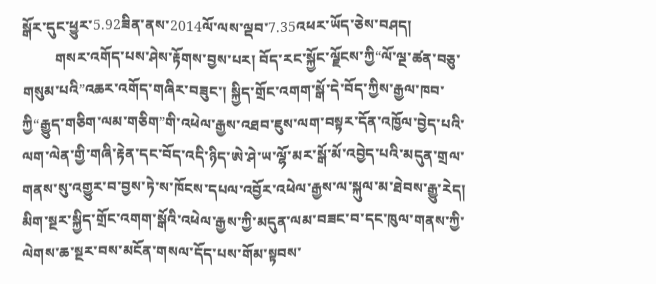སྒོར་དུང་ཕྱུར་5.92ཟིན་ནས་2014ལོ་ལས་ལྡབ་7.35འཕར་ཡོད་ཅེས་བཤད།
         གསར་འགོད་པས་ཤེས་རྟོགས་བྱས་པར། བོད་རང་སྐྱོང་ལྗོངས་ཀྱི“ལོ་ལྔ་ཚན་བཅུ་གསུམ་པའི”འཆར་འགོད་གཞིར་བཟུང་། སྐྱིད་གྲོང་འགག་སྒོ་དེ་བོད་ཀྱིས་རྒྱལ་ཁབ་ཀྱི“རྒྱུད་གཅིག་ལམ་གཅིག”གི་འཕེལ་རྒྱས་འཐབ་ཇུས་ལག་བསྟར་དོན་འཁྱོལ་བྱེད་པའི་ལག་ལེན་གྱི་གཞི་རྟེན་དང་བོད་འདི་ཉིད་ཨེ་ཤེ་ཡ་ལྷོ་མར་སྒོ་མོ་འབྱེད་པའི་མདུན་གྲལ་གནས་སུ་འགྱུར་བ་བྱས་ཏེ་ས་ཁོངས་དཔལ་འབྱོར་འཕེལ་རྒྱས་ལ་སྐུལ་མ་ཐེབས་རྒྱུ་རེད། མིག་སྔར་སྐྱིད་གྲོང་འགག་སྒོའི་འཕེལ་རྒྱས་ཀྱི་མདུན་ལམ་བཟང་བ་དང་ཁུལ་གནས་ཀྱི་ལེགས་ཆ་སྔར་བས་མངོན་གསལ་དོད་པས་གོམ་སྟབས་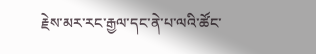རྗེས་མར་རང་རྒྱལ་དང་ནེ་པ་ལའི་ཚོང་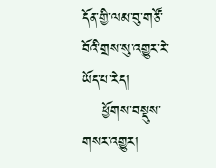དོན་གྱི་ལམ་བུ་གཙོ་བོའི་གྲས་སུ་འགྱུར་རེ་ཡོད་པ་རེད།
    ཕྱོགས་བསྡུས་གསར་འགྱུར།